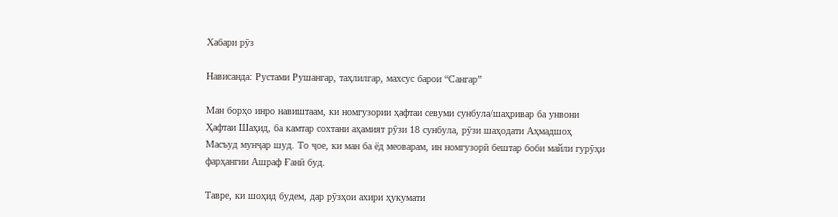Хабари рӯз

Нависанда: Рустами Рушангар, таҳлилгар, махсус барои “Сангар”

Ман борҳо инро навиштаам, ки номгузории ҳафтаи севуми сунбула/шаҳривар ба унвони Ҳафтаи Шаҳид, ба камтар сохтани аҳамият рӯзи 18 сунбула, рӯзи шаҳодати Аҳмадшоҳ Масъуд мунҷар шуд. То ҷое, ки ман ба ёд меоварам, ин номгузорӣ бештар боби майли гурӯҳи фарҳангии Ашраф Ғанӣ буд.

Тавре, ки шоҳид будем, дар рӯзҳои ахири ҳукумати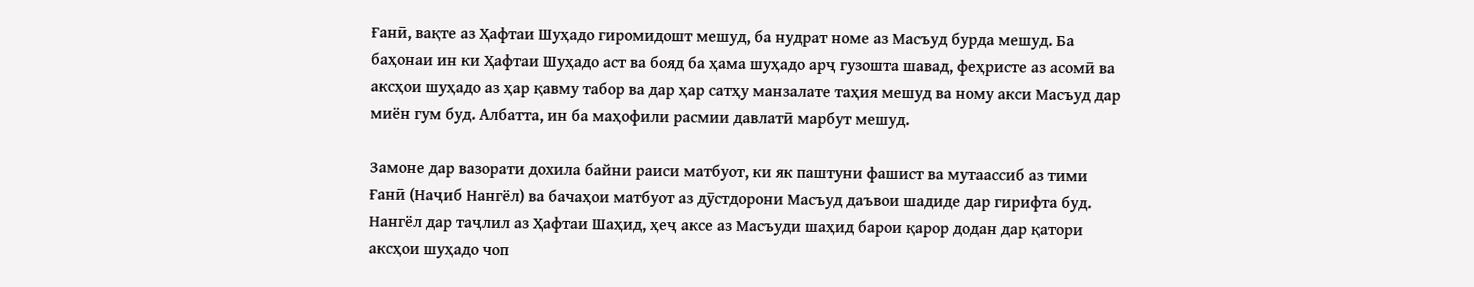Ғанӣ, вақте аз Ҳафтаи Шуҳадо гиромидошт мешуд, ба нудрат номе аз Масъуд бурда мешуд. Ба баҳонаи ин ки Ҳафтаи Шуҳадо аст ва бояд ба ҳама шуҳадо арҷ гузошта шавад, феҳристе аз асомӣ ва аксҳои шуҳадо аз ҳар қавму табор ва дар ҳар сатҳу манзалате таҳия мешуд ва ному акси Масъуд дар миён гум буд. Албатта, ин ба маҳофили расмии давлатӣ марбут мешуд.

Замоне дар вазорати дохила байни раиси матбуот, ки як паштуни фашист ва мутаассиб аз тими Ғанӣ (Наҷиб Нангёл) ва бачаҳои матбуот аз дӯстдорони Масъуд даъвои шадиде дар гирифта буд. Нангёл дар таҷлил аз Ҳафтаи Шаҳид, ҳеҷ аксе аз Масъуди шаҳид барои қарор додан дар қатори аксҳои шуҳадо чоп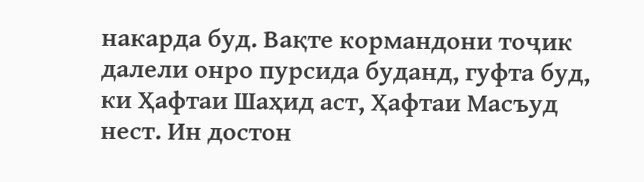накарда буд. Вақте кормандони тоҷик далели онро пурсида буданд, гуфта буд, ки Ҳафтаи Шаҳид аст, Ҳафтаи Масъуд нест. Ин достон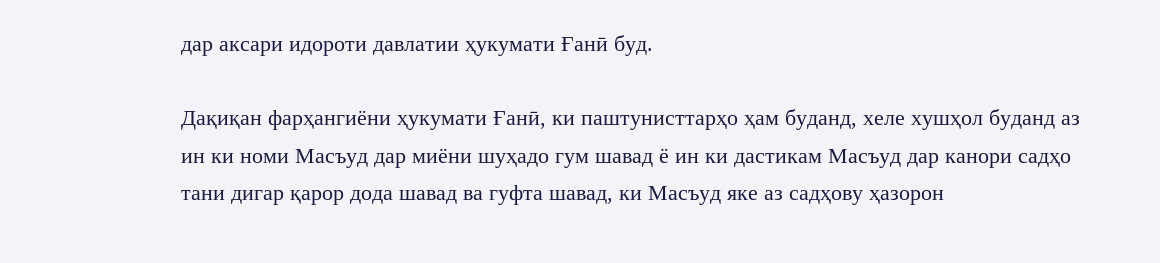дар аксари идороти давлатии ҳукумати Ғанӣ буд.

Дақиқан фарҳангиёни ҳукумати Ғанӣ, ки паштунисттарҳо ҳам буданд, хеле хушҳол буданд аз ин ки номи Масъуд дар миёни шуҳадо гум шавад ё ин ки дастикам Масъуд дар канори садҳо тани дигар қарор дода шавад ва гуфта шавад, ки Масъуд яке аз садҳову ҳазорон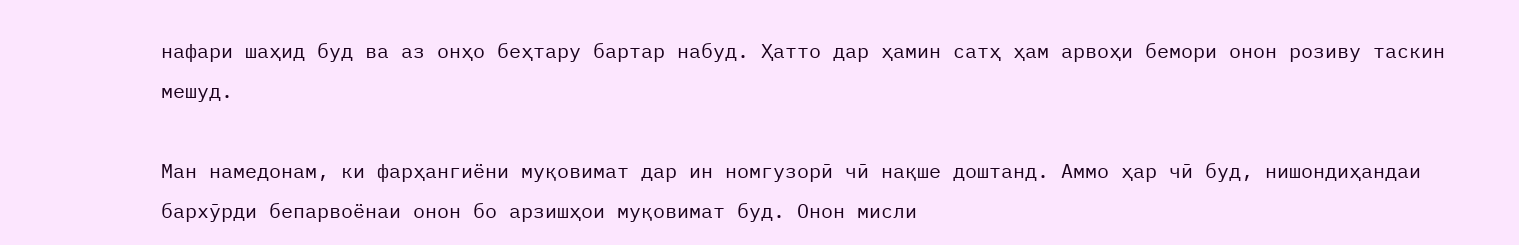нафари шаҳид буд ва аз онҳо беҳтару бартар набуд. Ҳатто дар ҳамин сатҳ ҳам арвоҳи бемори онон розиву таскин мешуд.

Ман намедонам, ки фарҳангиёни муқовимат дар ин номгузорӣ чӣ нақше доштанд. Аммо ҳар чӣ буд, нишондиҳандаи бархӯрди бепарвоёнаи онон бо арзишҳои муқовимат буд. Онон мисли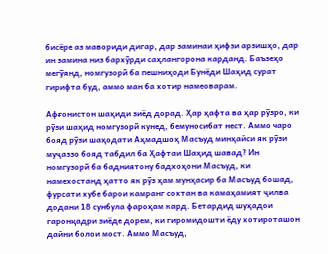бисёре аз мавориди дигар, дар заминаи ҳифзи арзишҳо, дар ин замина низ бархӯрди саҳлангорона карданд. Баъзеҳо мегӯянд, номгузорӣ ба пешниҳоди Бунёди Шаҳид сурат гирифта буд, аммо ман ба хотир намеоварам.

Афғонистон шаҳиди зиёд дорад. Ҳар ҳафта ва ҳар рӯзро, ки рӯзи шаҳид номгузорӣ кунед, бемуносибат нест. Аммо чаро бояд рӯзи шаҳодати Аҳмадшоҳ Масъуд минҳайси як рӯзи муҷаззо бояд табдил ба Ҳафтаи Шаҳид шавад? Ин номгузорӣ ба бадниятону бадхоҳони Масъуд, ки намехостанд ҳатто як рӯз ҳам мунҳасир ба Масъуд бошад, фурсати хубе барои камранг сохтан ва камаҳамият ҷилва додани 18 сунбула фароҳам кард. Бетардид шуҳадои гаронқадри зиёде дорем, ки гиромидошти ёду хотироташон дайни болои мост. Аммо Масъуд,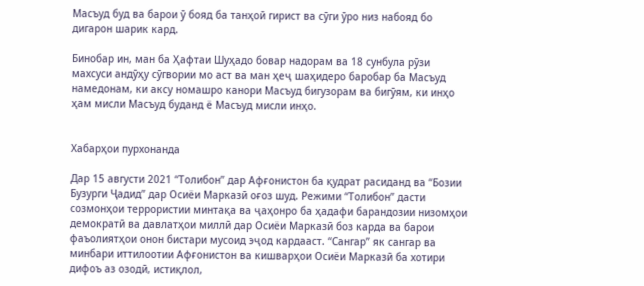Масъуд буд ва барои ӯ бояд ба танҳоӣ гирист ва сӯги ӯро низ набояд бо дигарон шарик кард.

Бинобар ин, ман ба Ҳафтаи Шуҳадо бовар надорам ва 18 сунбула рӯзи махсуси андӯҳу сӯгвории мо аст ва ман ҳеҷ шаҳидеро баробар ба Масъуд намедонам, ки аксу номашро канори Масъуд бигузорам ва бигӯям, ки инҳо ҳам мисли Масъуд буданд ё Масъуд мисли инҳо.


Хабарҳои пурхонанда

Дар 15 августи 2021 “Толибон” дар Афғонистон ба қудрат расиданд ва “Бозии Бузурги Ҷадид” дар Осиёи Марказӣ оғоз шуд. Режими “Толибон” дасти созмонҳои террористии минтақа ва ҷаҳонро ба ҳадафи барандозии низомҳои демократӣ ва давлатҳои миллӣ дар Осиёи Марказӣ боз карда ва барои фаъолиятҳои онон бистари мусоид эҷод кардааст. “Сангар” як сангар ва минбари иттилоотии Афғонистон ва кишварҳои Осиёи Марказӣ ба хотири дифоъ аз озодӣ, истиқлол,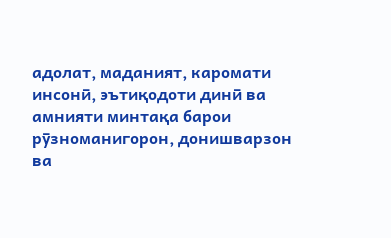адолат, маданият, каромати инсонӣ, эътиқодоти динӣ ва амнияти минтақа барои рӯзноманигорон, донишварзон ва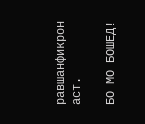равшанфикрон аст.

БО МО БОШЕД!